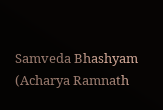Samveda Bhashyam (Acharya Ramnath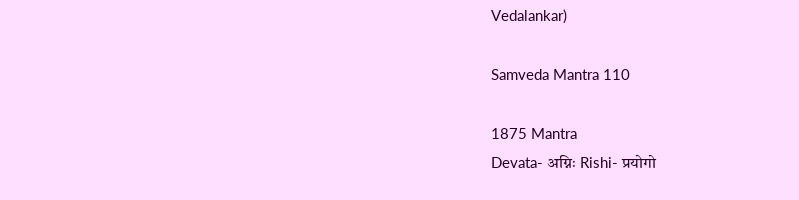Vedalankar)

Samveda Mantra 110

1875 Mantra
Devata- अग्निः Rishi- प्रयोगो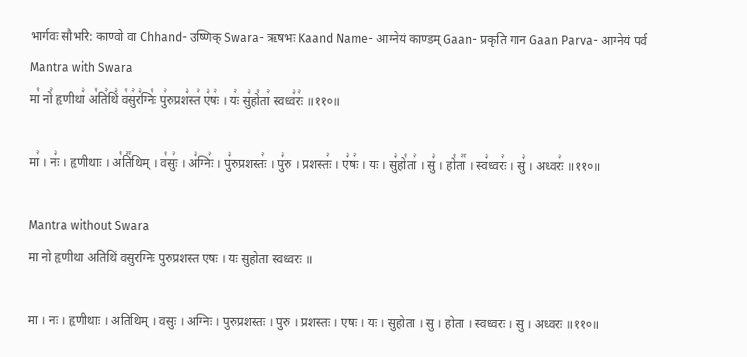भार्गवः सौभरि: काण्वो वा Chhand- उष्णिक् Swara- ऋषभः Kaand Name- आग्नेयं काण्डम् Gaan- प्रकृति गान Gaan Parva- आग्नेयं पर्व
Mantra with Swara
मा꣡ नो꣢ हृणीथा꣣ अ꣡ति꣢थिं꣣ व꣡सु꣢र꣣ग्निः꣡ पु꣢रुप्रश꣣स्त꣢ ए꣣षः꣢ । यः꣢ सु꣣हो꣡ता꣢ स्वध्व꣣रः꣢ ॥११०॥

मा꣢ । नः꣣ । हृणीथाः । अ꣡ति꣢꣯थिम् । व꣡सुः꣢ । अ꣣ग्निः꣢ । पु꣣रुप्रशस्तः꣢ । पु꣣रु । प्रशस्तः꣢ । ए꣣षः꣢ । यः । सु꣣हो꣡ता꣢ । सु꣣ । हो꣡ता꣢꣯ । स्व꣣ध्वरः꣢ । सु꣣ । अध्वरः꣢ ॥११०॥

Mantra without Swara
मा नो हृणीथा अतिथिं वसुरग्निः पुरुप्रशस्त एषः । यः सुहोता स्वध्वरः ॥

मा । नः । हृणीथाः । अतिथिम् । वसुः । अग्निः । पुरुप्रशस्तः । पुरु । प्रशस्तः । एषः । यः । सुहोता । सु । होता । स्वध्वरः । सु । अध्वरः ॥११०॥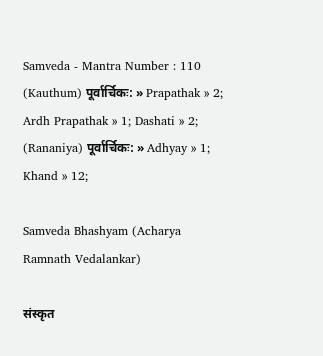Samveda - Mantra Number : 110
(Kauthum) पूर्वार्चिकः: » Prapathak » 2; Ardh Prapathak » 1; Dashati » 2;
(Rananiya) पूर्वार्चिकः: » Adhyay » 1; Khand » 12;

Samveda Bhashyam (Acharya Ramnath Vedalankar)

संस्कृत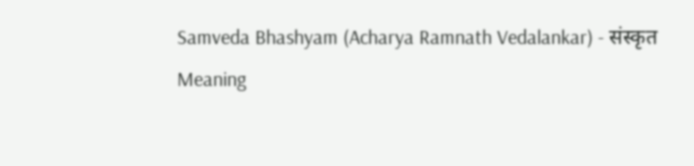Samveda Bhashyam (Acharya Ramnath Vedalankar) - संस्कृत
Meaning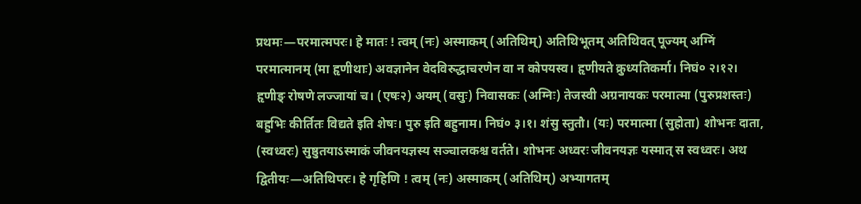प्रथमः—परमात्मपरः। हे मातः ! त्वम् (नः) अस्माकम् (अतिथिम्) अतिथिभूतम् अतिथिवत् पूज्यम् अग्निं परमात्मानम् (मा हृणीथाः) अवज्ञानेन वेदविरुद्धाचरणेन वा न कोपयस्व। हृणीयते क्रुध्यतिकर्मा। निघं० २।१२। हृणीङ् रोषणे लज्जायां च। (एषः२) अयम् (वसुः) निवासकः (अग्निः) तेजस्वी अग्रनायकः परमात्मा (पुरुप्रशस्तः) बहुभिः कीर्तितः विद्यते इति शेषः। पुरु इति बहुनाम। निघं० ३।१। शंसु स्तुतौ। (यः) परमात्मा (सुहोता) शोभनः दाता, (स्वध्वरः) सुष्ठुतयाऽस्माकं जीवनयज्ञस्य सञ्चालकश्च वर्तते। शोभनः अध्वरः जीवनयज्ञः यस्मात् स स्वध्वरः। अथ द्वितीयः—अतिथिपरः। हे गृहिणि ! त्वम् (नः) अस्माकम् (अतिथिम्) अभ्यागतम्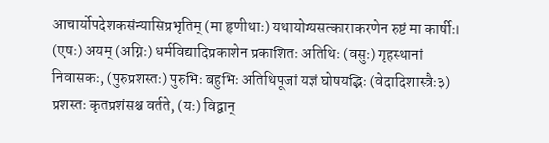आचार्योपदेशकसंन्यासिप्रभृतिम् (मा हृणीथाः) यथायोग्यसत्काराकरणेन रुष्टं मा कार्षीः। (एषः) अयम् (अग्निः) धर्मविद्यादिप्रकाशेन प्रकाशितः अतिथिः (वसुः) गृहस्थानां निवासकः, (पुरुप्रशस्तः) पुरुभिः बहुभिः अतिथिपूजां यज्ञं घोषयद्भिः (वेदादिशास्त्रैः३) प्रशस्तः कृतप्रशंसश्च वर्तते, (यः) विद्वान्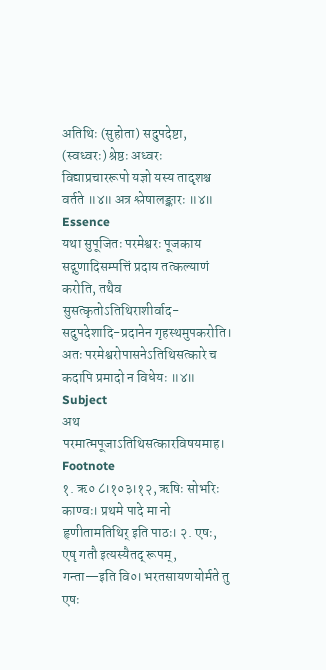अतिथिः (सुहोता) सदुपदेष्टा, (स्वध्वरः) श्रेष्ठः अध्वरः विद्याप्रचाररूपो यज्ञो यस्य तादृशश्च वर्तते ॥४॥ अत्र श्लेषालङ्कारः ॥४॥
Essence
यथा सुपूजितः परमेश्वरः पूजकाय सद्गुणादिसम्पत्तिं प्रदाय तत्कल्याणं करोति, तथैव सुसत्कृतोऽतिथिराशीर्वाद-सदुपदेशादि-प्रदानेन गृहस्थमुपकरोति। अतः परमेश्वरोपासनेऽतिथिसत्कारे च कदापि प्रमादो न विधेयः ॥४॥
Subject
अथ परमात्मपूजाऽतिथिसत्कारविषयमाह।
Footnote
१. ऋ० ८।१०३।१२, ऋषिः सोभरिः काण्वः। प्रथमे पादे मा नो हृणीतामतिथिर् इति पाठः। २. एषः, एषृ गतौ इत्यस्यैतद् रूपम्, गन्ता—इति वि०। भरतसायणयोर्मते तु एषः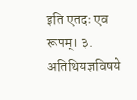इति एतदः एव रूपम्। ३. अतिथियज्ञविषये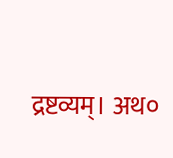द्रष्टव्यम्। अथ०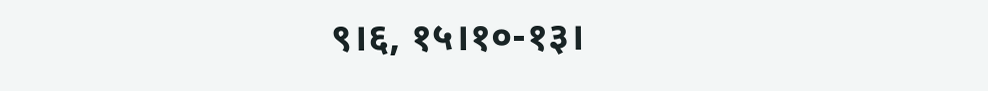९।६, १५।१०-१३।